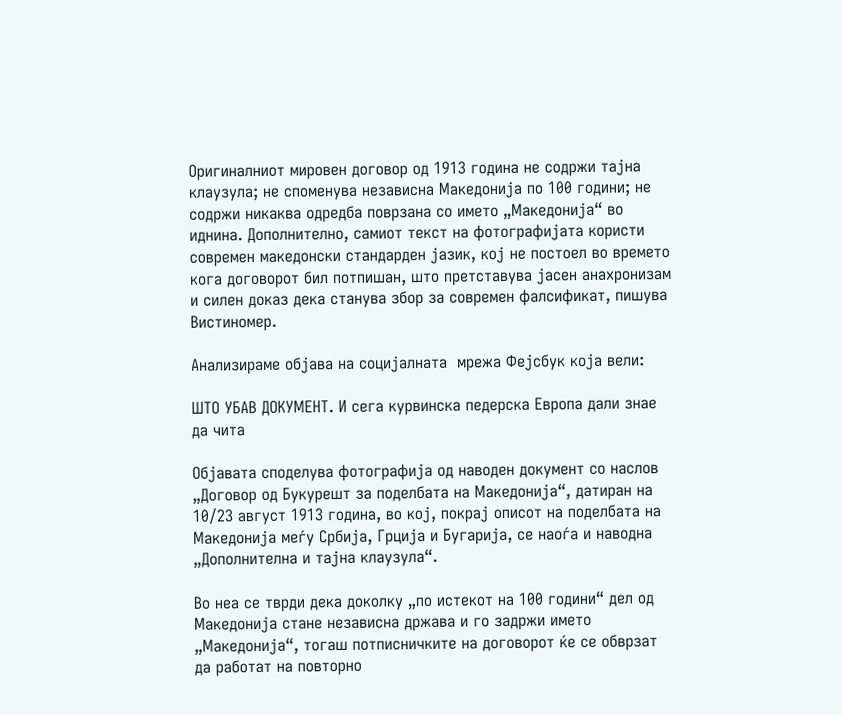Оригиналниот мировен договор од 1913 година не содржи тајна клаузула; не споменува независна Македонија по 100 години; не содржи никаква одредба поврзана со името „Македонија“ во иднина. Дополнително, самиот текст на фотографијата користи современ македонски стандарден јазик, кој не постоел во времето кога договорот бил потпишан, што претставува јасен анахронизам и силен доказ дека станува збор за современ фалсификат, пишува Вистиномер.

Анализираме објава на социјалната  мрежа Фејсбук која вели:

ШТО УБАВ ДОКУМЕНТ. И сега курвинска педерска Европа дали знае да чита

Објавата споделува фотографија од наводен документ со наслов „Договор од Букурешт за поделбата на Македонија“, датиран на 10/23 август 1913 година, во кој, покрај описот на поделбата на Македонија меѓу Србија, Грција и Бугарија, се наоѓа и наводна „Дополнителна и тајна клаузула“.

Во неа се тврди дека доколку „по истекот на 100 години“ дел од Македонија стане независна држава и го задржи името „Македонија“, тогаш потписничките на договорот ќе се обврзат да работат на повторно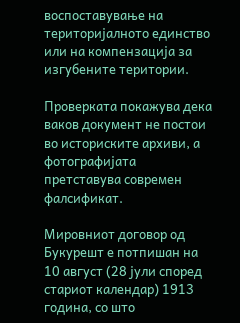воспоставување на територијалното единство или на компензација за изгубените територии.

Проверката покажува дека ваков документ не постои во историските архиви, а фотографијата претставува современ фалсификат.

Мировниот договор од Букурешт е потпишан на 10 август (28 јули според стариот календар) 1913 година, со што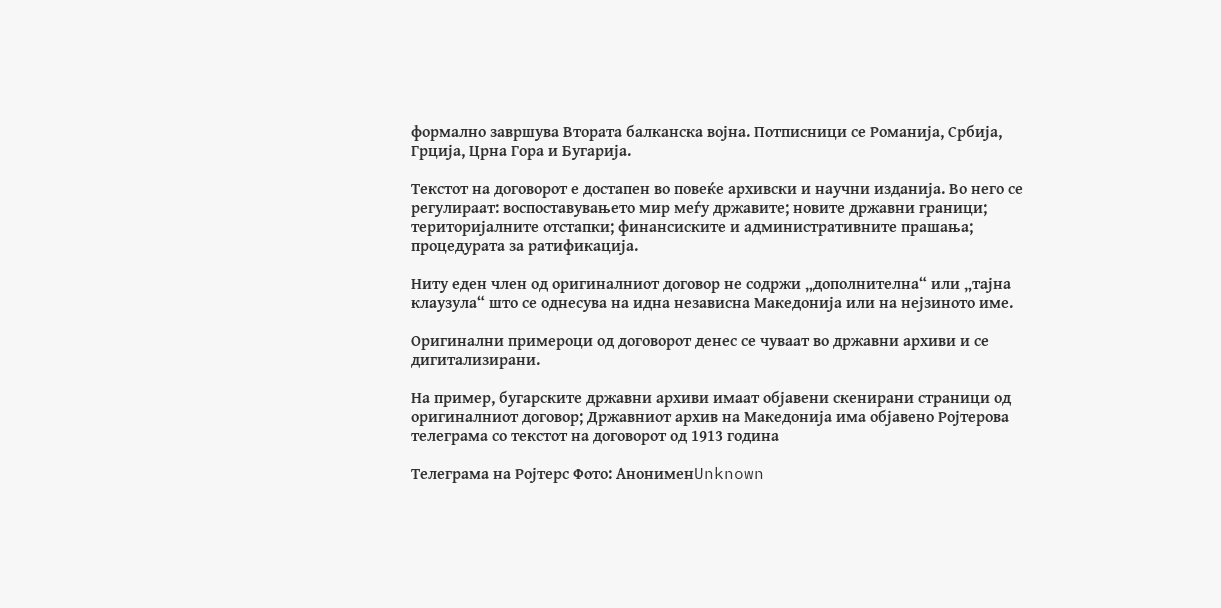формално завршува Втората балканска војна. Потписници се Романија, Србија, Грција, Црна Гора и Бугарија.

Текстот на договорот е достапен во повеќе архивски и научни изданија. Во него се регулираат: воспоставувањето мир меѓу државите; новите државни граници; територијалните отстапки; финансиските и административните прашања; процедурата за ратификација.

Ниту еден член од оригиналниот договор не содржи „дополнителна“ или „тајна клаузула“ што се однесува на идна независна Македонија или на нејзиното име.

Оригинални примероци од договорот денес се чуваат во државни архиви и се дигитализирани.

На пример, бугарските државни архиви имаат објавени скенирани страници од оригиналниот договор; Државниот архив на Македонија има објавено Ројтерова телеграма со текстот на договорот од 1913 година

Телеграма на Ројтерс Фото: АнонименUnknown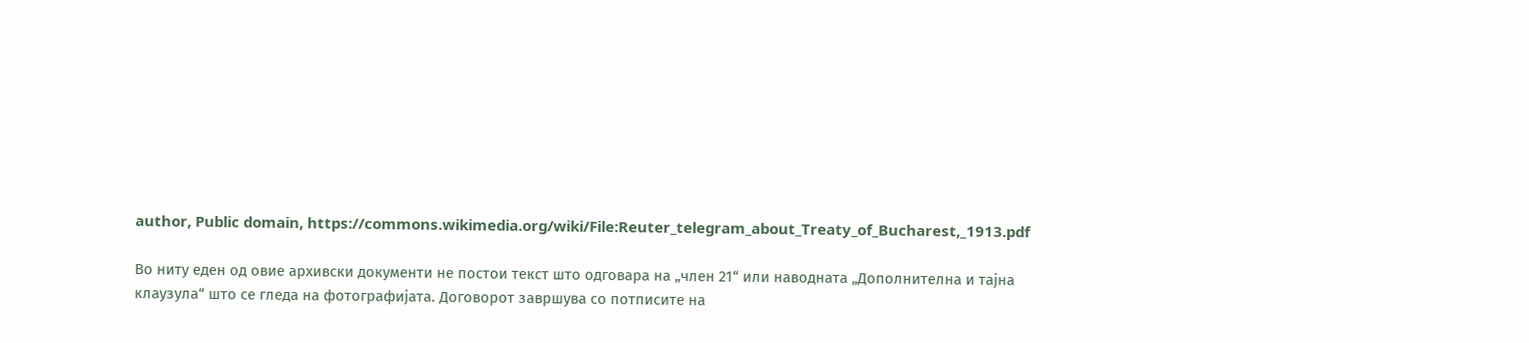author, Public domain, https://commons.wikimedia.org/wiki/File:Reuter_telegram_about_Treaty_of_Bucharest,_1913.pdf

Во ниту еден од овие архивски документи не постои текст што одговара на „член 21“ или наводната „Дополнителна и тајна клаузула“ што се гледа на фотографијата. Договорот завршува со потписите на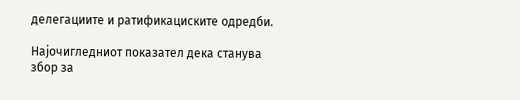делегациите и ратификациските одредби.

Најочигледниот показател дека станува збор за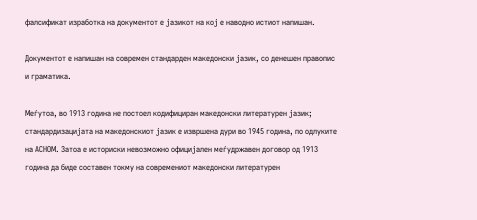фалсификат изработка на документот е јазикот на кој е наводно истиот напишан.

Документот е напишан на современ стандарден македонски јазик, со денешен правопис и граматика.

Меѓутоа, во 1913 година не постоел кодифициран македонски литературен јазик; стандардизацијата на македонскиот јазик е извршена дури во 1945 година, по одлуките на АСНОМ. Затоа е историски невозможно официјален меѓудржавен договор од 1913 година да биде составен токму на современиот македонски литературен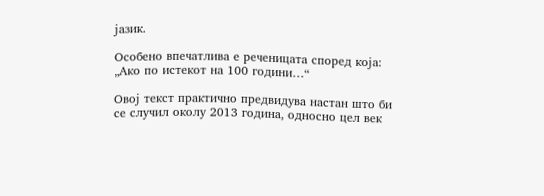јазик.

Особено впечатлива е реченицата според која: „Ако по истекот на 100 години…“

Овој текст практично предвидува настан што би се случил околу 2013 година, односно цел век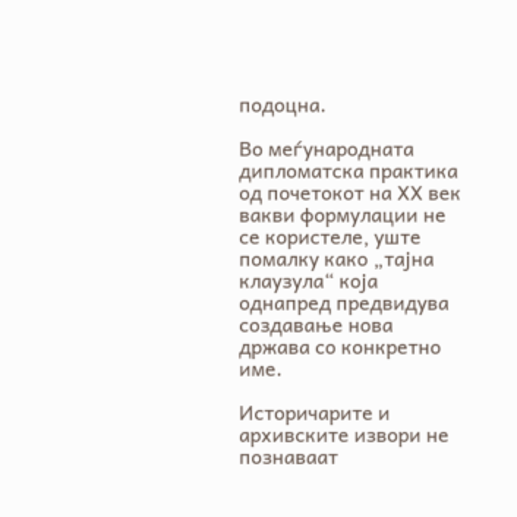подоцна.

Во меѓународната дипломатска практика од почетокот на XX век вакви формулации не се користеле, уште помалку како „тајна клаузула“ која однапред предвидува создавање нова држава со конкретно име.

Историчарите и архивските извори не познаваат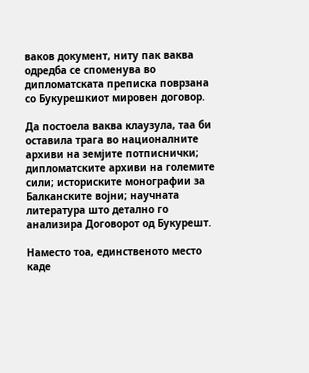ваков документ, ниту пак ваква одредба се споменува во дипломатската преписка поврзана со Букурешкиот мировен договор.

Да постоела ваква клаузула, таа би оставила трага во националните архиви на земјите потписнички; дипломатските архиви на големите сили; историските монографии за Балканските војни; научната литература што детално го анализира Договорот од Букурешт.

Наместо тоа, единственото место каде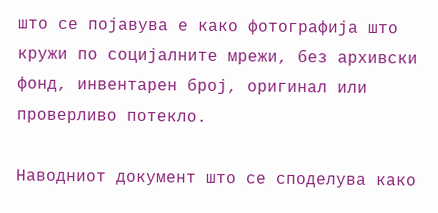што се појавува е како фотографија што кружи по социјалните мрежи, без архивски фонд, инвентарен број, оригинал или проверливо потекло.

Наводниот документ што се споделува како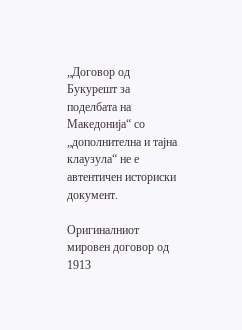„Договор од Букурешт за поделбата на Македонија“ со „дополнителна и тајна клаузула“ не е автентичен историски документ.

Оригиналниот мировен договор од 1913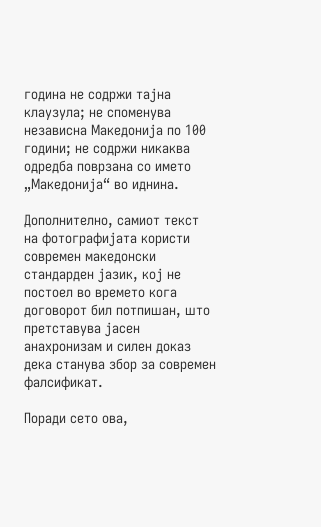година не содржи тајна клаузула; не споменува независна Македонија по 100 години; не содржи никаква одредба поврзана со името „Македонија“ во иднина.

Дополнително, самиот текст на фотографијата користи современ македонски стандарден јазик, кој не постоел во времето кога договорот бил потпишан, што претставува јасен анахронизам и силен доказ дека станува збор за современ фалсификат.

Поради сето ова,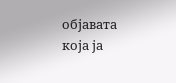објавата која ја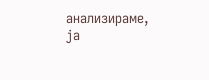анализираме, ја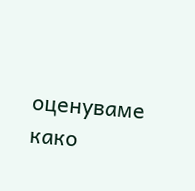оценуваме како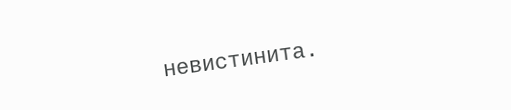невистинита.